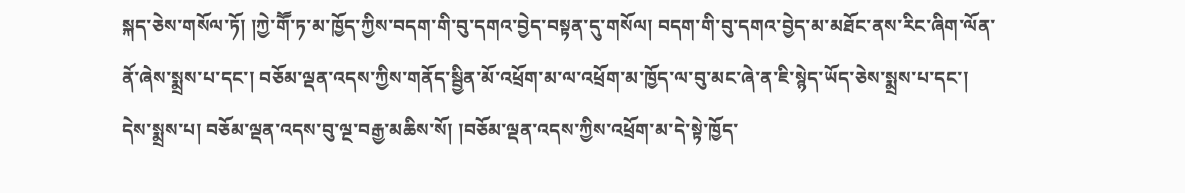སྐད་ཅེས་གསོལ་ཏོ། །ཀྱེ་གཽ་ཏ་མ་ཁྱོད་ཀྱིས་བདག་གི་བུ་དགའ་བྱེད་བསྟན་དུ་གསོལ། བདག་གི་བུ་དགའ་བྱེད་མ་མཐོང་ནས་རིང་ཞིག་ལོན་ནོ་ཞེས་སྨྲས་པ་དང་། བཅོམ་ལྡན་འདས་ཀྱིས་གནོད་སྦྱིན་མོ་འཕྲོག་མ་ལ་འཕྲོག་མ་ཁྱོད་ལ་བུ་མང་ཞེ་ན་ཇི་སྙེད་ཡོད་ཅེས་སྨྲས་པ་དང་། དེས་སྨྲས་པ། བཅོམ་ལྡན་འདས་བུ་ལྔ་བརྒྱ་མཆིས་སོ། །བཅོམ་ལྡན་འདས་ཀྱིས་འཕྲོག་མ་དེ་སྟེ་ཁྱོད་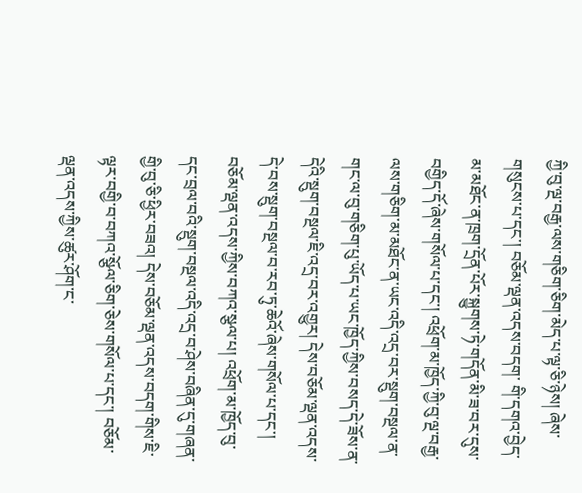ཀྱི་བུ་ལྔ་བརྒྱ་ལས་གཅིག་ཅིག་མེད་པ་ལྟ་ཅི་ཉེས། ཞེས་གསུངས་པ་དང་། བཅོམ་ལྡན་འདས་བདག་ གི་དགའ་བྱེད་མ་མཐོང་ན་ཁྲག་དྲོན་པོར་སྐྱུགས་ཏེ་གདོན་མི་ཟ་བར་དུས་བགྱིད་དོ་ཞེས་གསོལ་པ་དང་། འཕྲོག་མ་ཁྱོད་ཀྱི་བུ་ལྔ་བརྒྱ་ལས་གཅིག་མ་མཐོང་ན་ཡང་འདི་འདྲ་བར་སྡུག་བསྔལ་ན་གང་ལ་བུ་གཅིག་པུ་ཡོད་པ་ཡང་ཁྱོད་ཀྱིས་བསད་དེ་ཟོས་ན་དེའི་སྡུག་བསྔལ་ཇི་འདྲ་བར་འགྱུར། དེས་བཅོམ་ལྡན་འདས་དེ་བས་སྡུག་བསྔལ་བ་རབ་ཏུ་ཆེའོ་ཞེས་གསོལ་པ་དང་། བཅོམ་ལྡན་འདས་ཀྱིས་བཀའ་སྩལ་པ། འཕྲོག་མ་ཁྱོད་བུ་དང་བྲལ་བའི་སྡུག་བསྔལ་འདི་འདྲ་བ་ཤེས་བཞིན་དུ་གཞན་གྱི་བུ་ཅི་ཕྱིར་བཟའ། དེས་བཅོམ་ལྡན་འདས་བདག་གིས་ཇི་ལྟར་བགྱི་བ་བཀའ་སྩོལ་ཅིག་ཅེས་གསོལ་པ་དང་། བཅོམ་ལྡན་འདས་ཀྱིས་ཚུར་ཤོག་ང་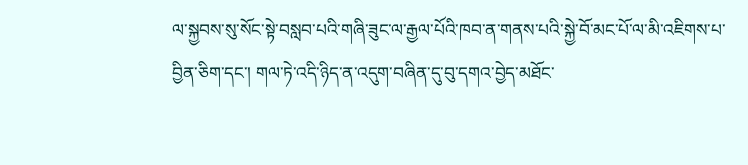ལ་སྐྱབས་སུ་སོང་སྟེ་བསླབ་པའི་གཞི་ཟུང་ལ་རྒྱལ་པོའི་ཁབ་ན་གནས་པའི་སྐྱེ་བོ་མང་པོ་ལ་མི་འཇིགས་པ་བྱིན་ཅིག་དང་། གལ་ཏེ་འདི་ཉིད་ན་འདུག་བཞིན་དུ་བུ་དགའ་བྱེད་མཐོང་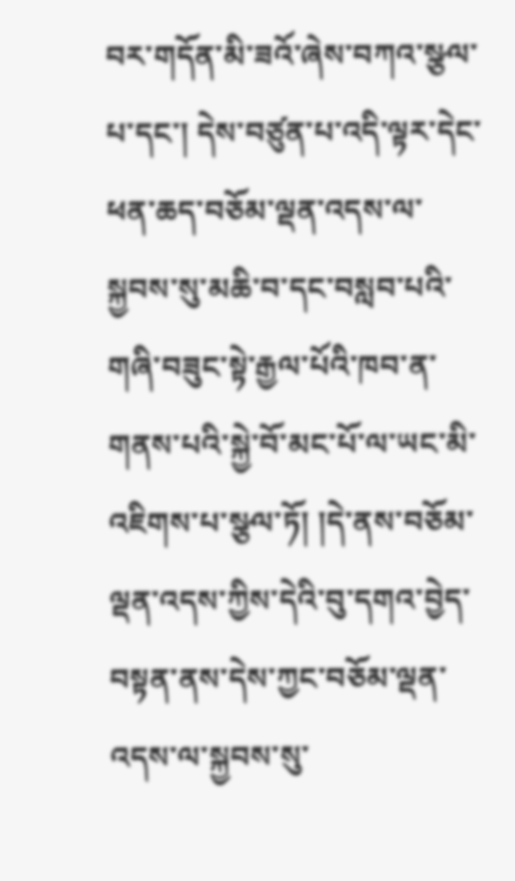བར་གདོན་མི་ཟའོ་ཞེས་བཀའ་སྩལ་པ་དང་། དེས་བཙུན་པ་འདི་ལྟར་དེང་ཕན་ཆད་བཅོམ་ལྡན་འདས་ལ་སྐྱབས་སུ་མཆི་བ་དང་བསླབ་པའི་གཞི་བཟུང་སྟེ་རྒྱལ་པོའི་ཁབ་ན་གནས་པའི་སྐྱེ་བོ་མང་པོ་ལ་ཡང་མི་འཇིགས་པ་སྩལ་ཏོ། །དེ་ནས་བཅོམ་ལྡན་འདས་ཀྱིས་དེའི་བུ་དགའ་བྱེད་བསྟན་ནས་དེས་ཀྱང་བཅོམ་ལྡན་འདས་ལ་སྐྱབས་སུ་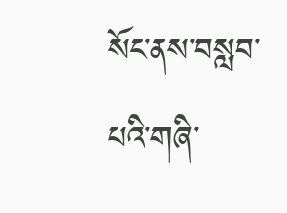སོང་ནས་བསླབ་པའི་གཞི་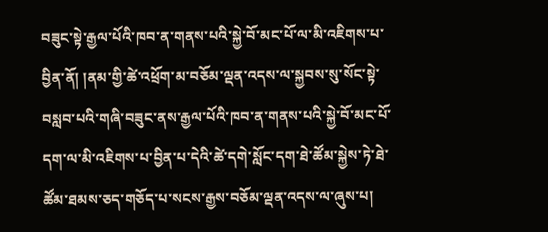བཟུང་སྟེ་རྒྱལ་པོའི་ཁབ་ན་གནས་པའི་སྐྱེ་བོ་མང་པོ་ལ་མི་འཇིགས་པ་བྱིན་ནོ། །ནམ་གྱི་ཚེ་འཕྲོག་མ་བཅོམ་ལྡན་འདས་ལ་སྐྱབས་སུ་སོང་སྟེ་བསླབ་པའི་གཞི་བཟུང་ནས་རྒྱལ་པོའི་ཁབ་ན་གནས་པའི་སྐྱེ་བོ་མང་པོ་དག་ལ་མི་འཇིགས་པ་བྱིན་པ་དེའི་ཚེ་དགེ་སློང་དག་ཐེ་ཚོམ་སྐྱེས་ཏེ་ཐེ་ཚོམ་ཐམས་ཅད་གཅོད་པ་སངས་རྒྱས་བཅོམ་ལྡན་འདས་ལ་ཞུས་པ།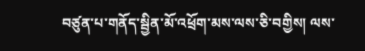བཙུན་པ་གནོད་སྦྱིན་མོ་འཕྲོག་མས་ལས་ཅི་བགྱིས། ལས་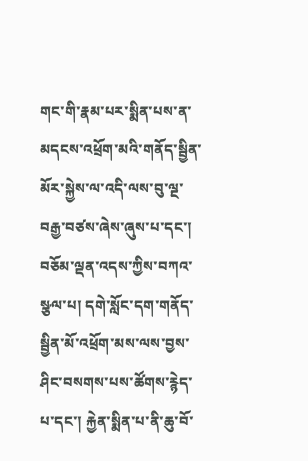གང་གི་རྣམ་པར་སྨིན་པས་ན་མདངས་འཕྲོག་མའི་གནོད་སྦྱིན་མོར་སྐྱེས་ལ་འདི་ལས་བུ་ལྔ་བརྒྱ་བཙས་ཞེས་ཞུས་པ་དང་། བཅོམ་ལྡན་འདས་ཀྱིས་བཀའ་སྩལ་པ། དགེ་སློང་དག་གནོད་སྦྱིན་མོ་འཕྲོག་མས་ལས་བྱས་ཤིང་བསགས་པས་ཚོགས་རྙེད་པ་དང་། རྐྱེན་སྨིན་པ་ནི་ཆུ་བོ་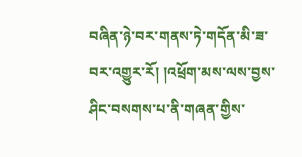བཞིན་ཉེ་བར་གནས་ཏེ་གདོན་མི་ཟ་བར་འགྱུར་རོ། །འཕྲོག་མས་ལས་བྱས་ཤིང་བསགས་པ་ནི་གཞན་གྱིས་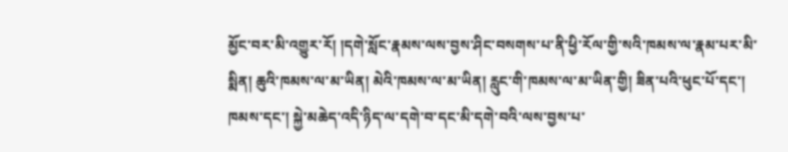མྱོང་བར་མི་འགྱུར་རོ། །དགེ་སློང་རྣམས་ལས་བྱས་ཤིང་བསགས་པ་ནི་ཕྱི་རོལ་གྱི་སའི་ཁམས་ལ་རྣམ་པར་མི་སྨིན། ཆུའི་ཁམས་ལ་མ་ཡིན། མེའི་ཁམས་ལ་མ་ཡིན། རླུང་གི་ཁམས་ལ་མ་ཡིན་གྱི། ཟིན་པའི་ཕུང་པོ་དང་། ཁམས་དང་། སྐྱེ་མཆེད་འདི་ཉིད་ལ་དགེ་བ་དང་མི་དགེ་བའི་ལས་བྱས་པ་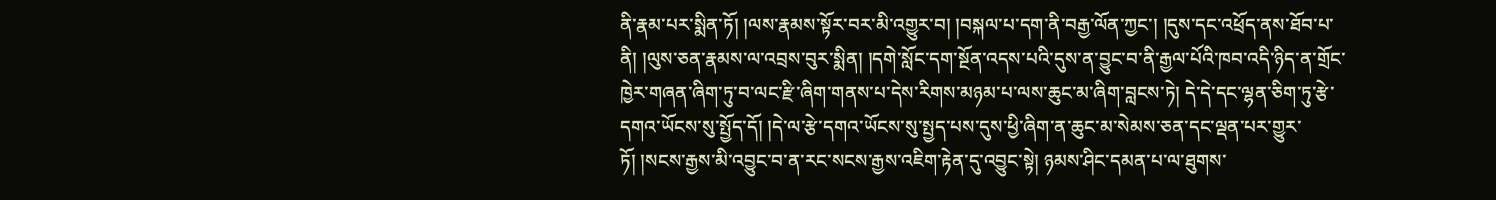ནི་རྣམ་པར་སྨིན་ཏོ། །ལས་རྣམས་སྟོར་བར་མི་འགྱུར་བ། །བསྐལ་པ་དག་ནི་བརྒྱ་ལོན་ཀྱང་། །དུས་དང་འཕྲོད་ནས་ཐོབ་པ་ནི། །ལུས་ཅན་རྣམས་ལ་འབྲས་བུར་སྨིན། །དགེ་སློང་དག་སྔོན་འདས་པའི་དུས་ན་བྱུང་བ་ནི་རྒྱལ་པོའི་ཁབ་འདི་ཉིད་ན་གྲོང་ཁྱེར་གཞན་ཞིག་ཏུ་བ་ལང་རྫི་ཞིག་གནས་པ་དེས་རིགས་མཉམ་པ་ལས་ཆུང་མ་ཞིག་བླངས་ཏེ། དེ་དེ་དང་ལྷན་ཅིག་ཏུ་རྩེ་དགའ་ཡོངས་སུ་སྤྱོད་དོ། །དེ་ལ་རྩེ་དགའ་ཡོངས་སུ་སྤྱད་པས་དུས་ཕྱི་ཞིག་ན་ཆུང་མ་སེམས་ཅན་དང་ལྡན་པར་གྱུར་ཏོ། །སངས་རྒྱས་མི་འབྱུང་བ་ན་རང་སངས་རྒྱས་འཇིག་རྟེན་དུ་འབྱུང་སྟེ། ཉམས་ཤིང་དམན་པ་ལ་ཐུགས་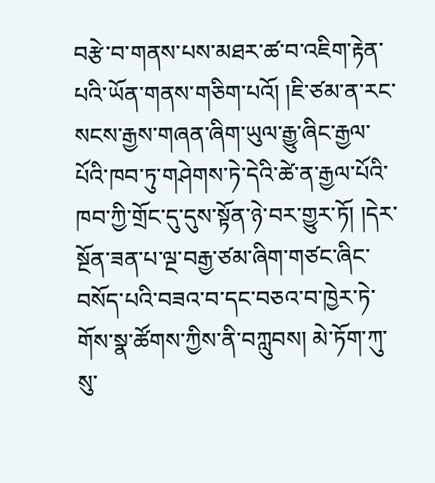བརྩེ་བ་གནས་པས་མཐར་ཚ་བ་འཇིག་རྟེན་པའི་ཡོན་གནས་གཅིག་པའོ། །ཇི་ཙམ་ན་རང་སངས་རྒྱས་གཞན་ཞིག་ཡུལ་རྒྱུ་ཞིང་རྒྱལ་པོའི་ཁབ་ཏུ་གཤེགས་ཏེ་དེའི་ཚེ་ན་རྒྱལ་པོའི་ཁབ་ཀྱི་གྲོང་དུ་དུས་སྟོན་ཉེ་བར་གྱུར་ཏོ། །དེར་སྔོན་ཟན་པ་ལྔ་བརྒྱ་ཙམ་ཞིག་གཙང་ཞིང་བསོད་པའི་བཟའ་བ་དང་བཅའ་བ་ཁྱེར་ཏེ་གོས་སྣ་ཚོགས་ཀྱིས་ནི་བཀླུབས། མེ་ཏོག་ཀུ་སུ་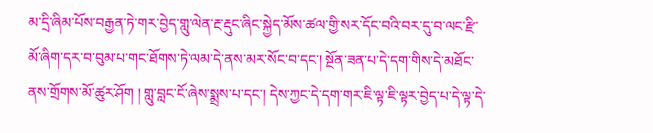མ་དྲི་ཞིམ་པོས་བརྒྱན་ཏེ་གར་བྱེད་གླུ་ལེན་རྔ་རྡུང་ཞིང་སྐྱེད་མོས་ཚལ་གྱི་སར་དོང་བའི་བར་དུ་བ་ལང་རྫི་མོ་ཞིག་དར་བ་བུམ་པ་གང་ཐོགས་ཏེ་ལམ་དེ་ནས་མར་སོང་བ་དང་། སྔོན་ཟན་པ་དེ་དག་གིས་དེ་མཐོང་ནས་གྲོགས་མོ་ཚུར་ཤོག ། གླུ་བླང་ངོ་ཞེས་སྨྲས་པ་དང་། དེས་ཀྱང་དེ་དག་གར་ཇི་ལྟ་ཇི་ལྟར་བྱེད་པ་དེ་ལྟ་དེ་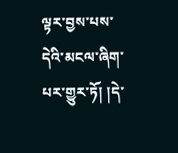ལྟར་བྱས་པས་དེའི་མངལ་ཞིག་པར་གྱུར་ཏོ། །དེ་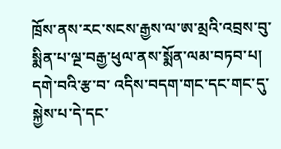ཁྲོས་ནས་རང་སངས་རྒྱས་ལ་ཨ་མྲའི་འབྲས་བུ་སྨིན་པ་ལྔ་བརྒྱ་ཕུལ་ནས་སྨོན་ལམ་བཏབ་པ། དགེ་བའི་རྩ་བ་ འདིས་བདག་གང་དང་གང་དུ་སྐྱེས་པ་དེ་དང་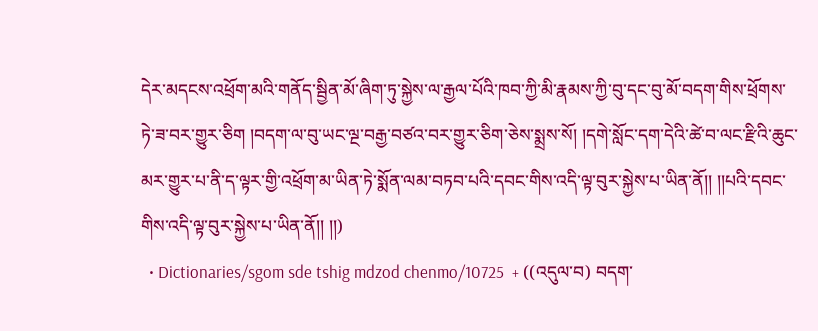དེར་མདངས་འཕྲོག་མའི་གནོད་སྦྱིན་མོ་ཞིག་ཏུ་སྐྱེས་ལ་རྒྱལ་པོའི་ཁབ་ཀྱི་མི་རྣམས་ཀྱི་བུ་དང་བུ་མོ་བདག་གིས་ཕྲོགས་ཏེ་ཟ་བར་གྱུར་ཅིག །བདག་ལ་བུ་ཡང་ལྔ་བརྒྱ་བཙའ་བར་གྱུར་ཅིག་ཅེས་སྨྲས་སོ། །དགེ་སློང་དག་དེའི་ཚེ་བ་ལང་རྫིའི་ཆུང་མར་གྱུར་པ་ནི་ད་ལྟར་གྱི་འཕྲོག་མ་ཡིན་ཏེ་སྨོན་ལམ་བཏབ་པའི་དབང་གིས་འདི་ལྟ་བུར་སྐྱེས་པ་ཡིན་ནོ།། །།པའི་དབང་གིས་འདི་ལྟ་བུར་སྐྱེས་པ་ཡིན་ནོ།། །།)
  • Dictionaries/sgom sde tshig mdzod chenmo/10725  + ((འདུལ་བ) བདག་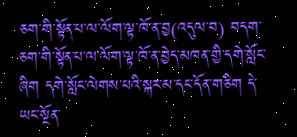ཅག་གི་སྟོན་པ་ལ་ལོག་ལྟ་ཁོ་ན་བྱ(འདུལ་བ) བདག་ཅག་གི་སྟོན་པ་ལ་ལོག་ལྟ་ཁོ་ན་བྱེད་མཁན་གྱི་དགེ་སློང་ཞིག དགེ་སློང་ལེགས་པའི་སྐར་མ་དང་དོན་གཅིག དེ་ཡང་སྔོན་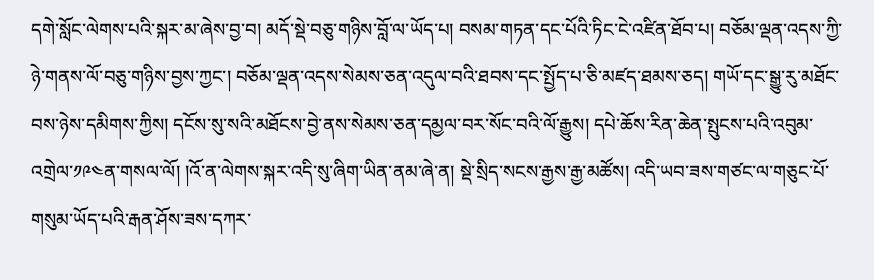དགེ་སློང་ལེགས་པའི་སྐར་མ་ཞེས་བྱ་བ། མདོ་སྡེ་བཅུ་གཉིས་བློ་ལ་ཡོད་པ། བསམ་གཏན་དང་པོའི་ཏིང་ངེ་འཛིན་ཐོབ་པ། བཅོམ་ལྡན་འདས་ཀྱི་ཉེ་གནས་ལོ་བཅུ་གཉིས་བྱས་ཀྱང་། བཅོམ་ལྡན་འདས་སེམས་ཅན་འདུལ་བའི་ཐབས་དང་སྤྱོད་པ་ཅི་མཛད་ཐམས་ཅད། གཡོ་དང་སྒྱུ་རུ་མཐོང་བས་ཉེས་དམིགས་ཀྱིས། དངོས་སུ་སའི་མཐོངས་བྱེ་ནས་སེམས་ཅན་དམྱལ་བར་སོང་བའི་ལོ་རྒྱུས། དཔེ་ཆོས་རིན་ཆེན་སྤུངས་པའི་འབུམ་འགྲེལ་༡༩༤ན་གསལ་ལོ། །འོ་ན་ལེགས་སྐར་འདི་སུ་ཞིག་ཡིན་ནམ་ཞེ་ན། སྡེ་སྲིད་སངས་རྒྱས་རྒྱ་མཚོས། འདི་ཡབ་ཟས་གཙང་ལ་གཅུང་པོ་གསུམ་ཡོད་པའི་རྒན་ཤོས་ཟས་དཀར་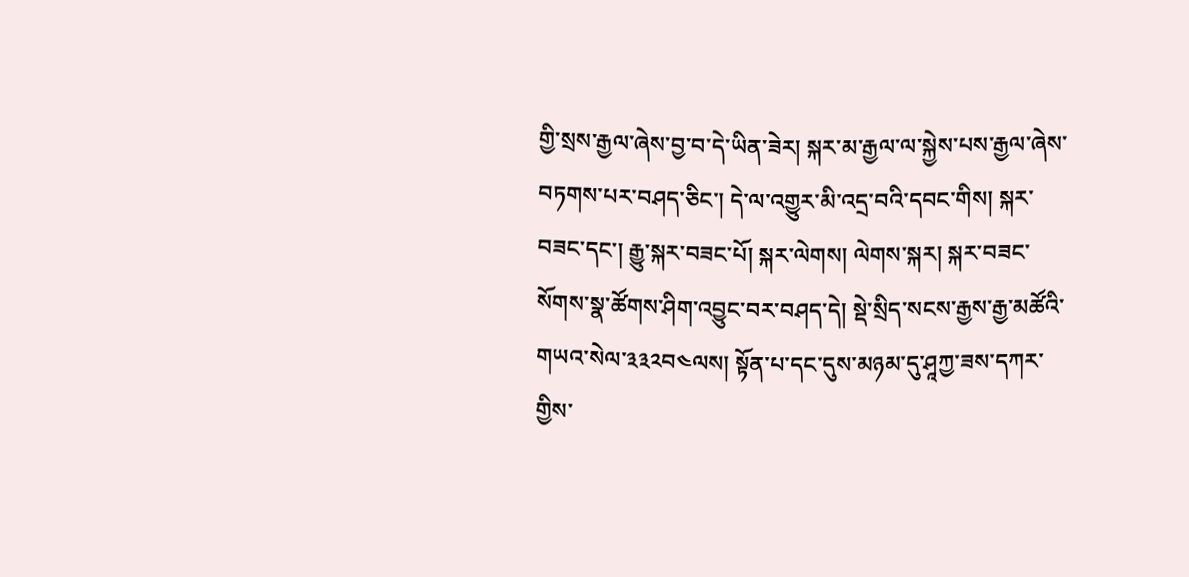གྱི་སྲས་རྒྱལ་ཞེས་བྱ་བ་དེ་ཡིན་ཟེར། སྐར་མ་རྒྱལ་ལ་སྐྱེས་པས་རྒྱལ་ཞེས་བཏགས་པར་བཤད་ཅིང་། དེ་ལ་འགྱུར་མི་འདྲ་བའི་དབང་གིས། སྐར་བཟང་དང་། རྒྱུ་སྐར་བཟང་པོ། སྐར་ལེགས། ལེགས་སྐར། སྐར་བཟང་སོགས་སྣ་ཚོགས་ཤིག་འབྱུང་བར་བཤད་དེ། སྡེ་སྲིད་སངས་རྒྱས་རྒྱ་མཚོའི་གཡའ་སེལ་༣༣༢བ༤ལས། སྟོན་པ་དང་དུས་མཉམ་དུ་ཤཱཀྱ་ཟས་དཀར་གྱིས་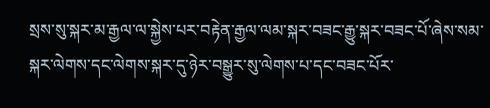སྲས་སུ་སྐར་མ་རྒྱལ་ལ་སྐྱེས་པར་བརྟེན་རྒྱལ་ལམ་སྐར་བཟང་རྒྱུ་སྐར་བཟང་པོ་ཞེས་སམ་སྐར་ལེགས་དང་ལེགས་སྐར་དུ་ཉེར་བསྒྱུར་སུ་ལེགས་པ་དང་བཟང་པོར་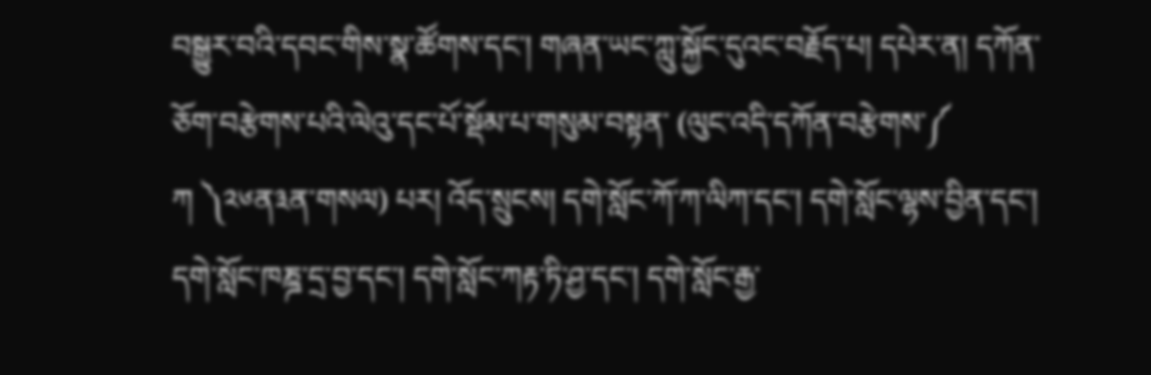བསྒྱུར་བའི་དབང་གིས་སྣ་ཚོགས་དང་། གཞན་ཡང་ཀླུ་སྐྱོང་དུའང་བརྗོད་པ། དཔེར་ན། དཀོན་ཅོག་བརྩེགས་པའི་ལེའུ་དང་པོ་སྡོམ་པ་གསུམ་བསྟན་ (ལུང་འདི་དཀོན་བརྩེགས་༼ ཀ ༽༢༦ན༣ན་གསལ) པར། འོད་སྲུངས། དགེ་སློང་ཀོ་ཀ་ལིཀ་དང་། དགེ་སློང་ལྷས་བྱིན་དང་། དགེ་སློང་ཁཎྜ་དྲ་བྱ་དང་། དགེ་སློང་ཀརྟ་ཏི་ཤྱ་དང་། དགེ་སློང་རྒྱ་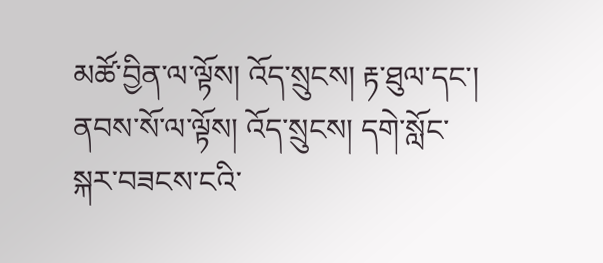མཚོ་བྱིན་ལ་ལྟོས། འོད་སྲུངས། རྟ་ཐུལ་དང་། ནབས་སོ་ལ་ལྟོས། འོད་སྲུངས། དགེ་སློང་སྐར་བཟངས་ངའི་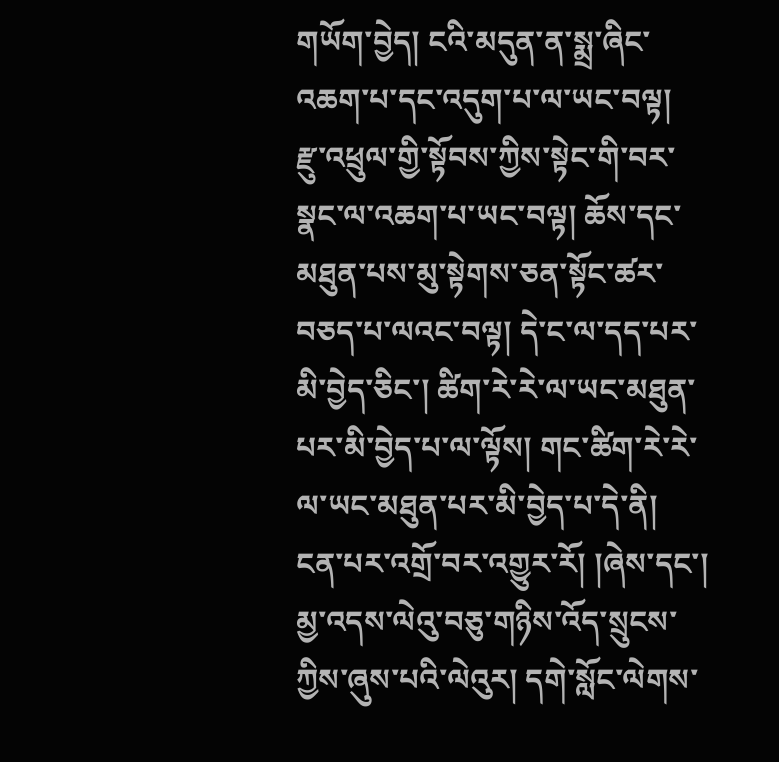གཡོག་བྱེད། ངའི་མདུན་ན་སྨྲ་ཞིང་འཆག་པ་དང་འདུག་པ་ལ་ཡང་བལྟ། རྫུ་འཕྲུལ་གྱི་སྟོབས་ཀྱིས་སྟེང་གི་བར་སྣང་ལ་འཆག་པ་ཡང་བལྟ། ཆོས་དང་མཐུན་པས་མུ་སྟེགས་ཅན་སྟོང་ཚར་བཅད་པ་ལའང་བལྟ། དེ་ང་ལ་དད་པར་མི་བྱེད་ཅིང་། ཚིག་རེ་རེ་ལ་ཡང་མཐུན་པར་མི་བྱེད་པ་ལ་ལྟོས། གང་ཚིག་རེ་རེ་ལ་ཡང་མཐུན་པར་མི་བྱེད་པ་དེ་ནི། ངན་པར་འགྲོ་བར་འགྱུར་རོ། །ཞེས་དང་། མྱ་འདས་ལེའུ་བཅུ་གཉིས་འོད་སྲུངས་ཀྱིས་ཞུས་པའི་ལེའུར། དགེ་སློང་ལེགས་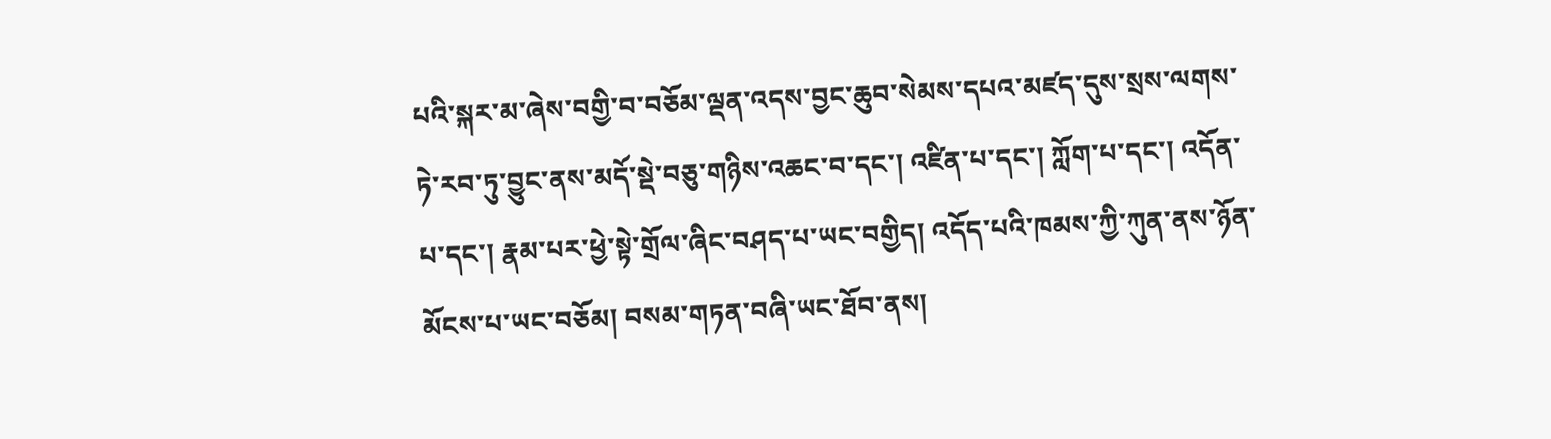པའི་སྐར་མ་ཞེས་བགྱི་བ་བཅོམ་ལྡན་འདས་བྱང་ཆུབ་སེམས་དཔའ་མཛད་དུས་སྲས་ལགས་ཏེ་རབ་ཏུ་བྱུང་ནས་མདོ་སྡེ་བཅུ་གཉིས་འཆང་བ་དང་། འཛིན་པ་དང་། ཀློག་པ་དང་། འདོན་པ་དང་། རྣམ་པར་ཕྱེ་སྟེ་གྲོལ་ཞིང་བཤད་པ་ཡང་བགྱིད། འདོད་པའི་ཁམས་ཀྱི་ཀུན་ནས་ཉོན་མོངས་པ་ཡང་བཅོམ། བསམ་གཏན་བཞི་ཡང་ཐོབ་ནས།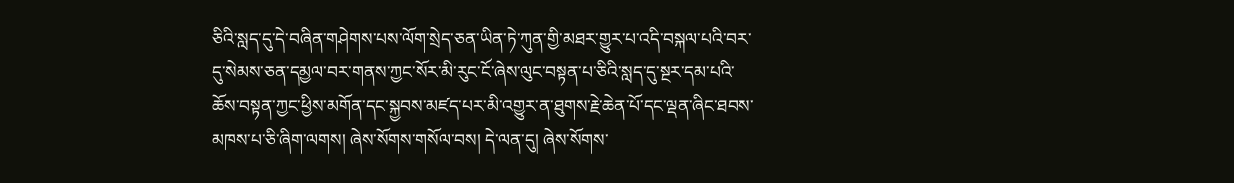ཅིའི་སླད་དུ་དེ་བཞིན་གཤེགས་པས་ལོག་སྲེད་ཅན་ཡིན་ཏེ་ཀུན་གྱི་མཐར་གྱུར་པ་འདི་བསྐལ་པའི་བར་དུ་སེམས་ཅན་དམྱལ་བར་གནས་ཀྱང་སོར་མི་རུང་ངོ་ཞེས་ལུང་བསྟན་པ་ཅིའི་སླད་དུ་སྔར་དམ་པའི་ཆོས་བསྟན་ཀྱང་ཕྱིས་མགོན་དང་སྐྱབས་མཛད་པར་མི་འགྱུར་ན་ཐུགས་རྗེ་ཆེན་པོ་དང་ལྡན་ཞིང་ཐབས་མཁས་པ་ཅི་ཞིག་ལགས། ཞེས་སོགས་གསོལ་བས། དེ་ལན་དུ། ཞེས་སོགས་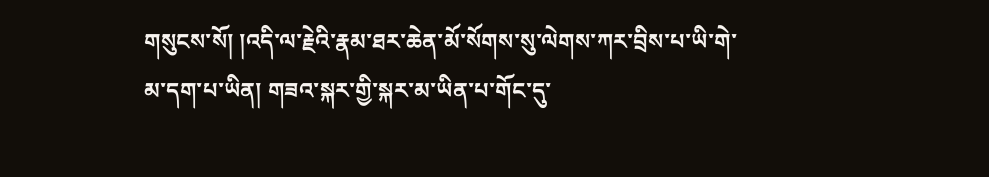གསུངས་སོ། །འདི་ལ་རྗེའི་རྣམ་ཐར་ཆེན་མོ་སོགས་སུ་ལེགས་ཀར་བྲིས་པ་ཡི་གེ་མ་དག་པ་ཡིན། གཟའ་སྐར་གྱི་སྐར་མ་ཡིན་པ་གོང་དུ་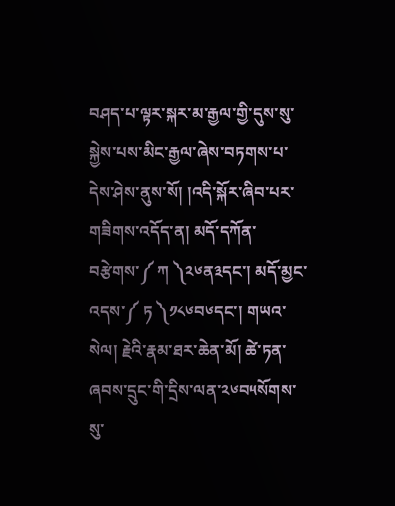བཤད་པ་ལྟར་སྐར་མ་རྒྱལ་གྱི་དུས་སུ་སྐྱེས་པས་མིང་རྒྱལ་ཞེས་བཏགས་པ་དེས་ཤེས་ནུས་སོ། །འདི་སྐོར་ཞིབ་པར་གཟིགས་འདོད་ན། མདོ་དཀོན་བརྩེགས་༼ ཀ ༽༢༦ན༣དང་། མདོ་མྱང་འདས་༼ ཏ ༽༡༨༦བ༦དང་། གཡའ་སེལ། རྗེའི་རྣམ་ཐར་ཆེན་མོ། ཚེ་ཏན་ཞབས་དྲུང་གི་དྲིས་ལན་༢༦བ༥སོགས་སུ་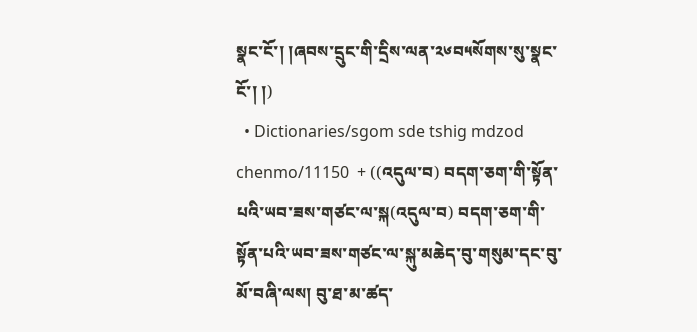སྣང་ངོ་། །ཞབས་དྲུང་གི་དྲིས་ལན་༢༦བ༥སོགས་སུ་སྣང་ངོ་། །)
  • Dictionaries/sgom sde tshig mdzod chenmo/11150  + ((འདུལ་བ) བདག་ཅག་གི་སྟོན་པའི་ཡབ་ཟས་གཙང་ལ་སྐ(འདུལ་བ) བདག་ཅག་གི་སྟོན་པའི་ཡབ་ཟས་གཙང་ལ་སྐུ་མཆེད་བུ་གསུམ་དང་བུ་མོ་བཞི་ལས། བུ་ཐ་མ་ཚད་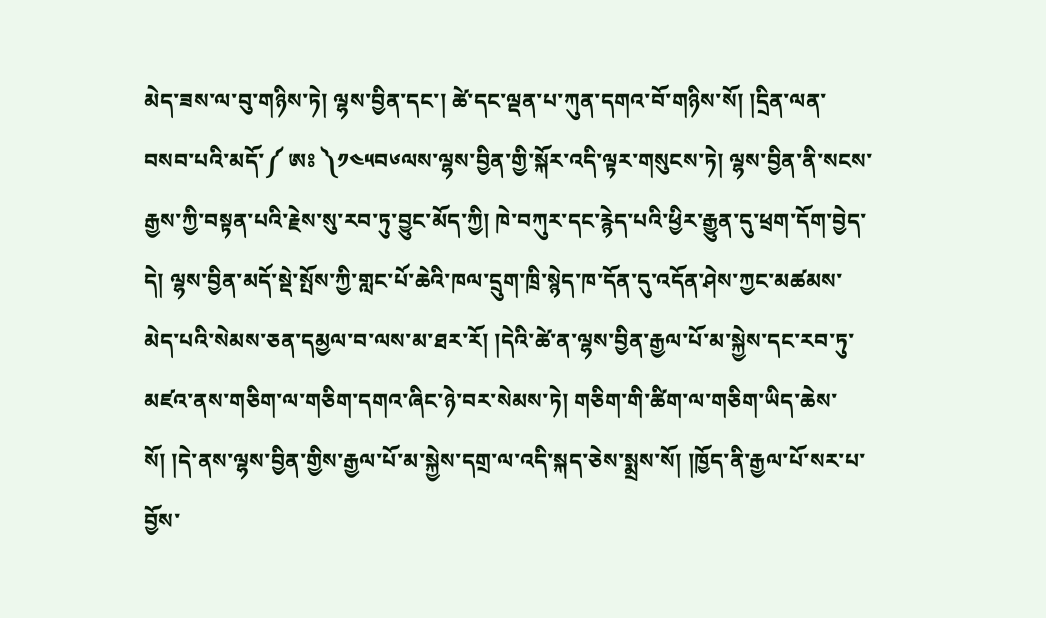མེད་ཟས་ལ་བུ་གཉིས་ཏེ། ལྷས་བྱིན་དང་། ཚེ་དང་ལྡན་པ་ཀུན་དགའ་བོ་གཉིས་སོ། །དྲིན་ལན་བསབ་པའི་མདོ་༼ ཨཿ ༽༡༤༥བ༦ལས་ལྷས་བྱིན་གྱི་སྐོར་འདི་ལྟར་གསུངས་ཏེ། ལྷས་བྱིན་ནི་སངས་རྒྱས་ཀྱི་བསྟན་པའི་རྗེས་སུ་རབ་ཏུ་བྱུང་མོད་ཀྱི། ཁེ་བཀུར་དང་རྙེད་པའི་ཕྱིར་རྒྱུན་དུ་ཕྲག་དོག་བྱེད་དེ། ལྷས་བྱིན་མདོ་སྡེ་སྤོས་ཀྱི་གླང་པོ་ཆེའི་ཁལ་དྲུག་ཁྲི་སྙེད་ཁ་དོན་དུ་འདོན་ཤེས་ཀྱང་མཚམས་མེད་པའི་སེམས་ཅན་དམྱལ་བ་ལས་མ་ཐར་རོ། །དེའི་ཚེ་ན་ལྷས་བྱིན་རྒྱལ་པོ་མ་སྐྱེས་དང་རབ་ཏུ་མཛའ་ནས་གཅིག་ལ་གཅིག་དགའ་ཞིང་ཉེ་བར་སེམས་ཏེ། གཅིག་གི་ཚིག་ལ་གཅིག་ཡིད་ཆེས་སོ། །དེ་ནས་ལྷས་བྱིན་གྱིས་རྒྱལ་པོ་མ་སྐྱེས་དགྲ་ལ་འདི་སྐད་ཅེས་སྨྲས་སོ། །ཁྱོད་ནི་རྒྱལ་པོ་སར་པ་བྱོས་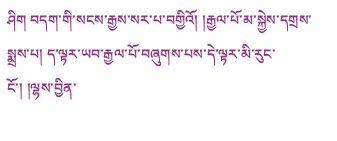ཤིག བདག་གི་སངས་རྒྱས་སར་པ་བགྱིའོ། །རྒྱལ་པོ་མ་སྐྱེས་དགྲས་སྨྲས་པ། ད་ལྟར་ཡབ་རྒྱལ་པོ་བཞུགས་པས་དེ་ལྟར་མི་རུང་ངོ་། །ལྷས་བྱིན་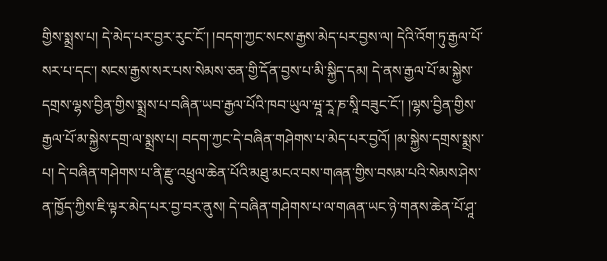གྱིས་སྨྲས་པ། དེ་མེད་པར་བྱར་རུང་ངོ་། །བདག་ཀྱང་སངས་རྒྱས་མེད་པར་བྱས་ལ། དེའི་འོག་ཏུ་རྒྱལ་པོ་སར་པ་དང་། སངས་རྒྱས་སར་པས་སེམས་ཅན་གྱི་དོན་བྱས་པ་མི་སྐྱིད་དམ། དེ་ནས་རྒྱལ་པོ་མ་སྐྱེས་དགྲས་ལྷས་བྱིན་གྱིས་སྨྲས་པ་བཞིན་ཡབ་རྒྱལ་པོའི་ཁབ་ཡུལ་ཝཱ་རཱ་ཎ་སཱི་བཟུང་ངོ་། །ལྷས་བྱིན་གྱིས་རྒྱལ་པོ་མ་སྐྱེས་དགྲ་ལ་སྨྲས་པ། བདག་ཀྱང་དེ་བཞིན་གཤེགས་པ་མེད་པར་བྱའོ། །མ་སྐྱེས་དགྲས་སྨྲས་པ། དེ་བཞིན་གཤེགས་པ་ནི་རྫུ་འཕྲུལ་ཆེན་པོའི་མཐུ་མངའ་བས་གཞན་གྱིས་བསམ་པའི་སེམས་ཤེས་ན་ཁྱོད་ཀྱིས་ཇི་ལྟར་མེད་པར་བྱ་བར་ནུས། དེ་བཞིན་གཤེགས་པ་ལ་གཞན་ཡང་ཉེ་གནས་ཆེན་པོ་ཤཱ་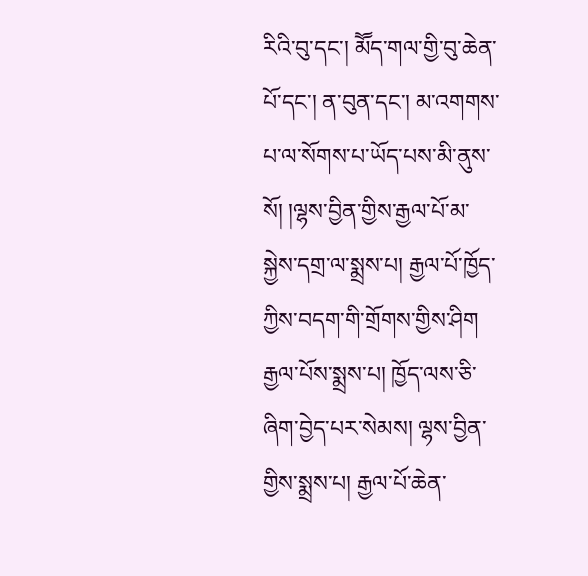རིའི་བུ་དང་། མཽད་གལ་གྱི་བུ་ཆེན་པོ་དང་། ན་བུན་དང་། མ་འགགས་པ་ལ་སོགས་པ་ཡོད་པས་མི་ནུས་སོ། །ལྷས་བྱིན་གྱིས་རྒྱལ་པོ་མ་སྐྱེས་དགྲ་ལ་སྨྲས་པ། རྒྱལ་པོ་ཁྱོད་ཀྱིས་བདག་གི་གྲོགས་གྱིས་ཤིག རྒྱལ་པོས་སྨྲས་པ། ཁྱོད་ལས་ཅི་ཞིག་བྱེད་པར་སེམས། ལྷས་བྱིན་གྱིས་སྨྲས་པ། རྒྱལ་པོ་ཆེན་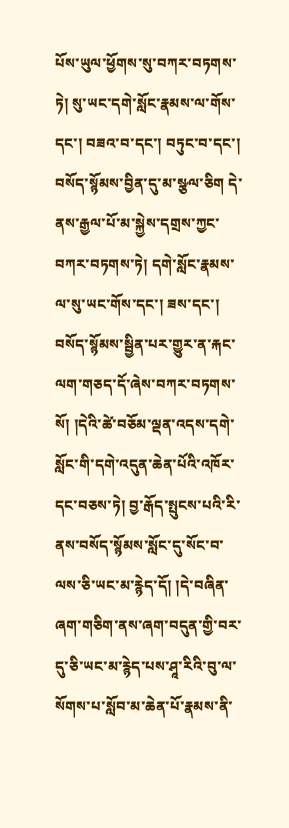པོས་ཡུལ་ཕྱོགས་སུ་བཀར་བཏགས་ཏེ། སུ་ཡང་དགེ་སློང་རྣམས་ལ་གོས་དང་། བཟའ་བ་དང་། བཏུང་བ་དང་། བསོད་སྙོམས་བྱིན་དུ་མ་སྩལ་ཅིག དེ་ནས་རྒྱལ་པོ་མ་སྐྱེས་དགྲས་ཀྱང་བཀར་བཏགས་ཏེ། དགེ་སློང་རྣམས་ལ་སུ་ཡང་གོས་དང་། ཟས་དང་། བསོད་སྙོམས་སྦྱིན་པར་གྱུར་ན་རྐང་ལག་གཅད་དོ་ཞེས་བཀར་བཏགས་སོ། །དེའི་ཚེ་བཅོམ་ལྡན་འདས་དགེ་སློང་གི་དགེ་འདུན་ཆེན་པོའི་འཁོར་དང་བཅས་ཏེ། བྱ་རྒོད་སྤུངས་པའི་རི་ནས་བསོད་སྙོམས་སློང་དུ་སོང་བ་ལས་ཅི་ཡང་མ་རྙེད་དོ། །དེ་བཞིན་ཞག་གཅིག་ནས་ཞག་བདུན་གྱི་བར་དུ་ཅི་ཡང་མ་རྙེད་པས་ཤཱ་རིའི་བུ་ལ་སོགས་པ་སློབ་མ་ཆེན་པོ་རྣམས་ནི་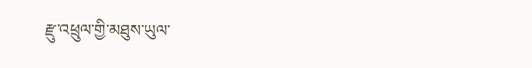རྫུ་འཕྲུལ་གྱི་མཐུས་ཡུལ་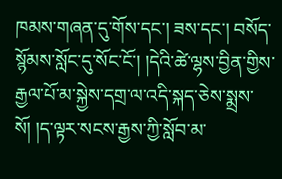ཁམས་གཞན་དུ་གོས་དང་། ཟས་དང་། བསོད་སྙོམས་སློང་དུ་སོང་ངོ་། །དེའི་ཚེ་ལྷས་བྱིན་གྱིས་རྒྱལ་པོ་མ་སྐྱེས་དགྲ་ལ་འདི་སྐད་ཅེས་སྨྲས་སོ། །ད་ལྟར་སངས་རྒྱས་ཀྱི་སློབ་མ་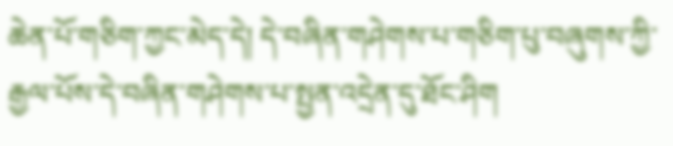ཆེན་པོ་གཅིག་ཀྱང་མེད་དེ། དེ་བཞིན་གཤེགས་པ་གཅིག་པུ་བཞུགས་ཀྱི་རྒྱལ་པོས་དེ་བཞིན་གཤེགས་པ་སྤྱན་འདྲེན་དུ་ཐོང་ཤིག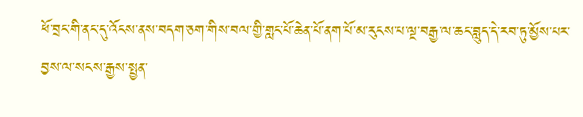ཕོ་བྲང་གི་ནང་དུ་འོངས་ནས་བདག་ཅག་གིས་བལ་གྱི་གླང་པོ་ཆེན་པོ་ནག་པོ་མ་རུངས་པ་ལྔ་བརྒྱ་ལ་ཆང་བླུད་དེ་རབ་ཏུ་མྱོས་པར་བྱས་ལ་སངས་རྒྱས་སྤྱན་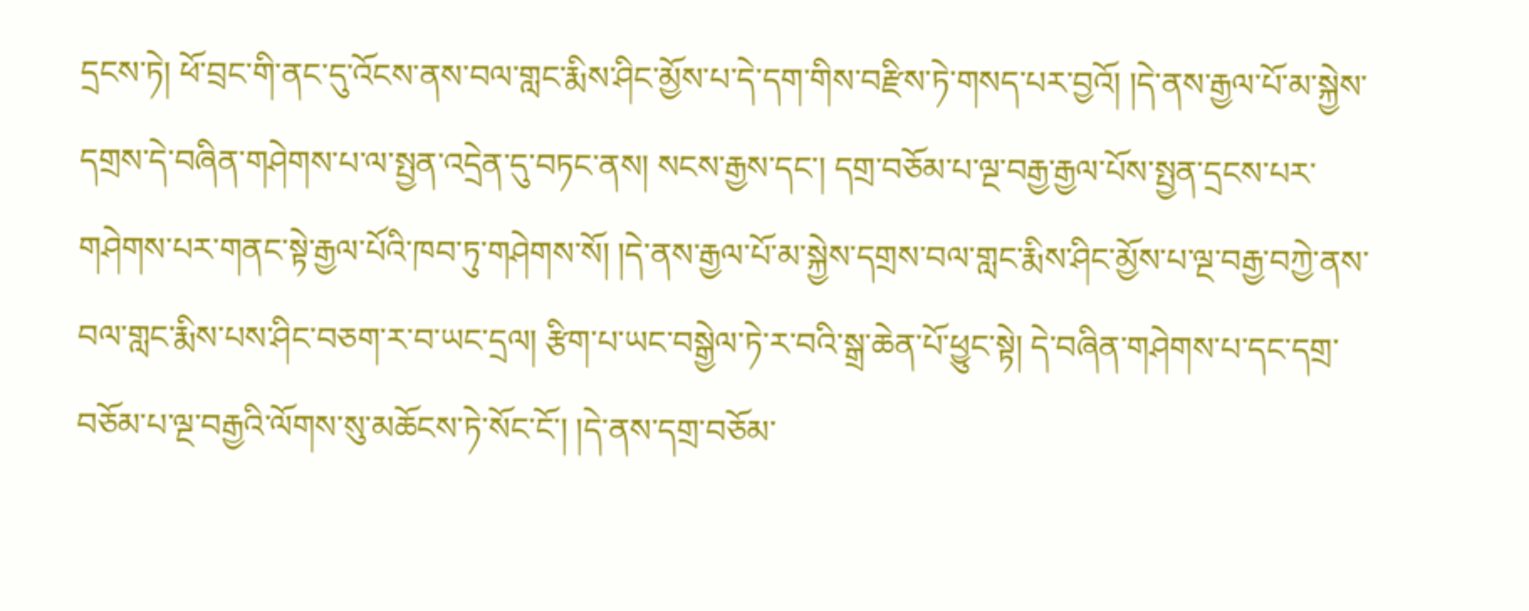དྲངས་ཏེ། ཕོ་བྲང་གི་ནང་དུ་འོངས་ནས་བལ་གླང་རྨིས་ཤིང་མྱོས་པ་དེ་དག་གིས་བརྫིས་ཏེ་གསད་པར་བྱའོ། །དེ་ནས་རྒྱལ་པོ་མ་སྐྱེས་དགྲས་དེ་བཞིན་གཤེགས་པ་ལ་སྤྱན་འདྲེན་དུ་བཏང་ནས། སངས་རྒྱས་དང་། དགྲ་བཅོམ་པ་ལྔ་བརྒྱ་རྒྱལ་པོས་སྤྱན་དྲངས་པར་གཤེགས་པར་གནང་སྟེ་རྒྱལ་པོའི་ཁབ་ཏུ་གཤེགས་སོ། །དེ་ནས་རྒྱལ་པོ་མ་སྐྱེས་དགྲས་བལ་གླང་རྨིས་ཤིང་མྱོས་པ་ལྔ་བརྒྱ་བཀྱེ་ནས་བལ་གླང་རྨིས་པས་ཤིང་བཅག་ར་བ་ཡང་དྲལ། རྩིག་པ་ཡང་བསྒྱེལ་ཏེ་ར་བའི་སྒྲ་ཆེན་པོ་ཕྱུང་སྟེ། དེ་བཞིན་གཤེགས་པ་དང་དགྲ་བཅོམ་པ་ལྔ་བརྒྱའི་ལོགས་སུ་མཆོངས་ཏེ་སོང་ངོ་། །དེ་ནས་དགྲ་བཅོམ་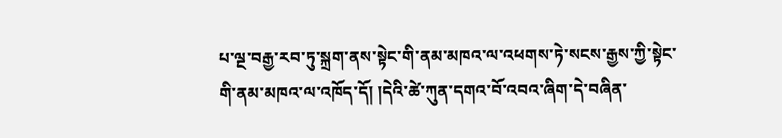པ་ལྔ་བརྒྱ་རབ་ཏུ་སྐྲག་ནས་སྟེང་གི་ནམ་མཁའ་ལ་འཕགས་ཏེ་སངས་རྒྱས་ཀྱི་སྟེང་གི་ནམ་མཁའ་ལ་འཁོད་དོ། །དེའི་ཚེ་ཀུན་དགའ་བོ་འབའ་ཞིག་དེ་བཞིན་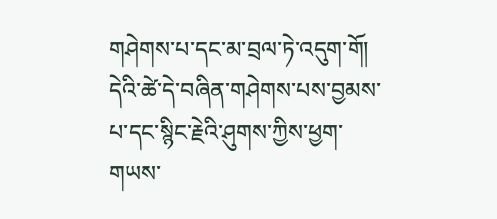གཤེགས་པ་དང་མ་བྲལ་ཏེ་འདུག་གོ། དེའི་ཚེ་དེ་བཞིན་གཤེགས་པས་བྱམས་པ་དང་སྙིང་རྗེའི་ཤུགས་ཀྱིས་ཕྱག་གཡས་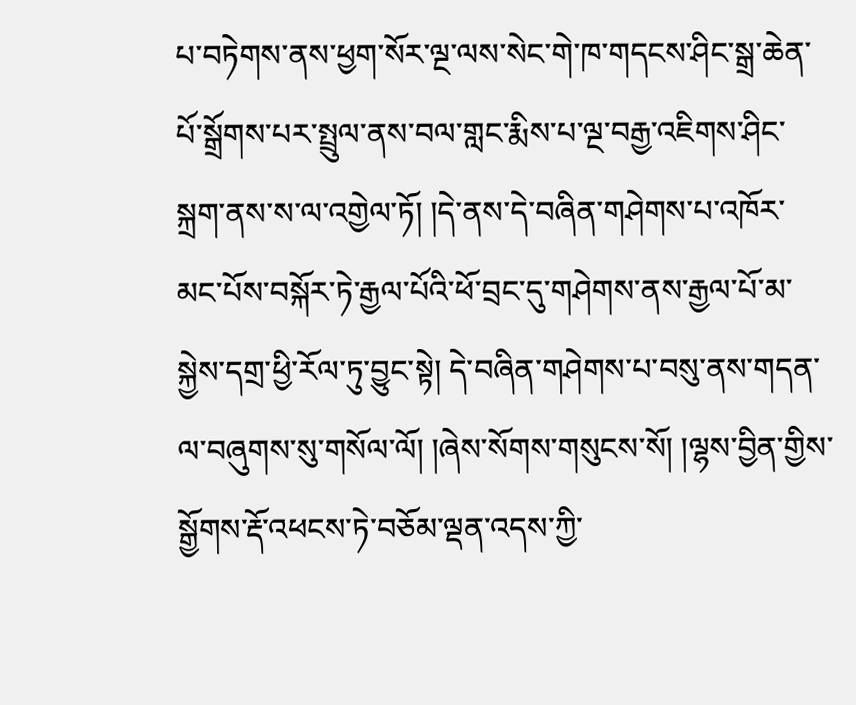པ་བཏེགས་ནས་ཕྱག་སོར་ལྔ་ལས་སེང་གེ་ཁ་གདངས་ཤིང་སྒྲ་ཆེན་པོ་སྒྲོགས་པར་སྤྲུལ་ནས་བལ་གླང་རྨིས་པ་ལྔ་བརྒྱ་འཇིགས་ཤིང་སྐྲག་ནས་ས་ལ་འགྱེལ་ཏོ། །དེ་ནས་དེ་བཞིན་གཤེགས་པ་འཁོར་མང་པོས་བསྐོར་ཏེ་རྒྱལ་པོའི་ཕོ་བྲང་དུ་གཤེགས་ནས་རྒྱལ་པོ་མ་སྐྱེས་དགྲ་ཕྱི་རོལ་ཏུ་བྱུང་སྟེ། དེ་བཞིན་གཤེགས་པ་བསུ་ནས་གདན་ལ་བཞུགས་སུ་གསོལ་ལོ། །ཞེས་སོགས་གསུངས་སོ། །ལྷས་བྱིན་གྱིས་སྒྱོགས་རྡོ་འཕངས་ཏེ་བཅོམ་ལྡན་འདས་ཀྱི་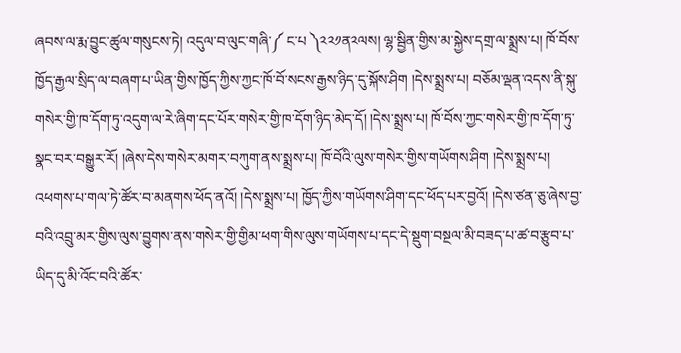ཞབས་ལ་རྨ་བྱུང་ཚུལ་གསུངས་ཏེ། འདུལ་བ་ལུང་གཞི་༼ ང་པ ༽༢༢༡ན༢ལས། ལྷ་སྦྱིན་གྱིས་མ་སྐྱེས་དགྲ་ལ་སྨྲས་པ། ཁོ་བོས་ཁྱོད་རྒྱལ་སྲིད་ལ་བཞག་པ་ཡིན་གྱིས་ཁྱོད་ཀྱིས་ཀྱང་ཁོ་བོ་སངས་རྒྱས་ཉིད་དུ་སྐོས་ཤིག །དེས་སྨྲས་པ། བཅོམ་ལྡན་འདས་ནི་སྐུ་གསེར་གྱི་ཁ་དོག་ཏུ་འདུག་ལ་རེ་ཞིག་དང་པོར་གསེར་གྱི་ཁ་དོག་ཉིད་མེད་དོ། །དེས་སྨྲས་པ། ཁོ་བོས་ཀྱང་གསེར་གྱི་ཁ་དོག་ཏུ་སྣང་བར་བསྒྱུར་རོ། །ཞེས་དེས་གསེར་མགར་བཀུག་ནས་སྨྲས་པ། ཁོ་བོའི་ལུས་གསེར་གྱིས་གཡོགས་ཤིག །དེས་སྨྲས་པ། འཕགས་པ་གལ་ཏེ་ཚོར་བ་མནགས་ཕོད་ནའོ། །དེས་སྨྲས་པ། ཁྱོད་ཀྱིས་གཡོགས་ཤིག་དང་ཕོད་པར་བྱའོ། །དེས་ཙན་ཅུ་ཞེས་བྱ་བའི་འབྲུ་མར་གྱིས་ལུས་བྱུགས་ནས་གསེར་གྱི་གྱིམ་ཕག་གིས་ལུས་གཡོགས་པ་དང་དེ་སྡུག་བསྔལ་མི་བཟད་པ་ཚ་བ་རྩུབ་པ་ཡིད་དུ་མི་འོང་བའི་ཚོར་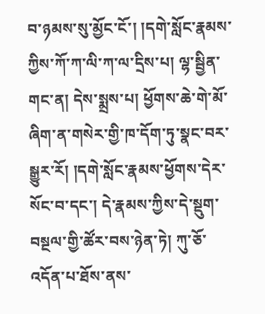བ་ཉམས་སུ་མྱོང་ངོ་། །དགེ་སློང་རྣམས་ཀྱིས་ཀོ་ཀ་ལི་ཀ་ལ་དྲིས་པ། ལྷ་སྦྱིན་གང་ན། དེས་སྨྲས་པ། ཕྱོགས་ཆེ་གེ་མོ་ཞིག་ན་གསེར་གྱི་ཁ་དོག་ཏུ་སྣང་བར་སྒྱུར་རོ། །དགེ་སློང་རྣམས་ཕྱོགས་དེར་སོང་བ་དང་། དེ་རྣམས་ཀྱིས་དེ་སྡུག་བསྔལ་གྱི་ཚོར་བས་ཉེན་ཏེ། ཀུ་ཅོ་འདོན་པ་ཐོས་ནས་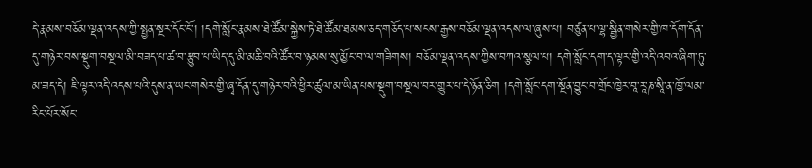དེ་རྣམས་བཅོམ་ལྡན་འདས་ཀྱི་སྤྱན་སྔར་དོང་ངོ་། །དགེ་སློང་རྣམས་ཐེ་ཚོམ་སྐྱེས་ཏེ་ཐེ་ཚོམ་ཐམས་ཅད་གཅོད་པ་སངས་རྒྱས་བཅོམ་ལྡན་འདས་ལ་ཞུས་པ། བཙུན་པ་ལྷ་སྦྱིན་གསེར་གྱི་ཁ་དོག་དོན་དུ་གཉེར་བས་སྡུག་བསྔལ་མི་བཟད་པ་ཚ་བ་རྩུབ་པ་ཡིད་དུ་མི་མཆི་བའི་ཚོར་བ་ཉམས་སུ་མྱོང་བ་ལ་གཟིགས། བཅོམ་ལྡན་འདས་ཀྱིས་བཀའ་སྩལ་པ། དགེ་སློང་དག་ད་ལྟར་གྱི་འདི་འབའ་ཞིག་ཏུ་མ་ཟད་དེ། ཇི་ལྟར་འདི་འདས་པའི་དུས་ན་ཡང་གསེར་གྱི་ཞྭ་དོན་དུ་གཉེར་བའི་ཕྱིར་ཚུལ་མ་ཡིན་པས་སྡུག་བསྔལ་བར་གྱུར་པ་དེ་ཉོན་ཅིག །དགེ་སློང་དག་སྔོན་བྱུང་བ་གྲོང་ཁྱེར་བཱ་རཱ་ཎ་སཱི་ན་ཁྱོ་ལམ་རིང་པོར་སོང་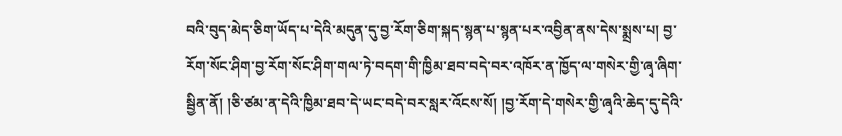བའི་བུད་མེད་ཅིག་ཡོད་པ་དེའི་མདུན་དུ་བྱ་རོག་ཅིག་སྐད་སྙན་པ་སྙན་པར་འབྱིན་ནས་དེས་སྨྲས་པ། བྱ་རོག་སོང་ཤིག་བྱ་རོག་སོང་ཤིག་གལ་ཏེ་བདག་གི་ཁྱིམ་ཐབ་བདེ་བར་འཁོར་ན་ཁྱོད་ལ་གསེར་གྱི་ཞྭ་ཞིག་སྦྱིན་ནོ། །ཅི་ཙམ་ན་དེའི་ཁྱིམ་ཐབ་དེ་ཡང་བདེ་བར་སླར་འོངས་སོ། །བྱ་རོག་དེ་གསེར་གྱི་ཞྭའི་ཆེད་དུ་དེའི་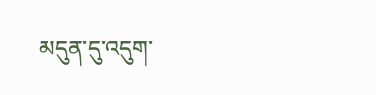མདུན་དུ་འདུག་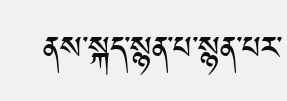ནས་སྐད་སྙན་པ་སྙན་པར་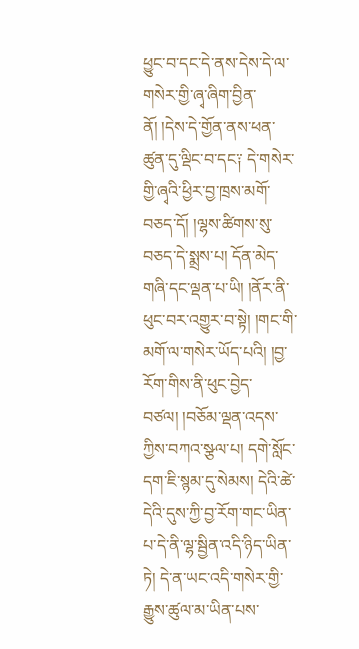ཕྱུང་བ་དང་དེ་ནས་དེས་དེ་ལ་གསེར་གྱི་ཞྭ་ཞིག་བྱིན་ནོ། །དེས་དེ་གྱོན་ནས་ཕན་ཚུན་དུ་ལྡིང་བ་དང༑ དེ་གསེར་གྱི་ཞྭའི་ཕྱིར་བྱ་ཁྲས་མགོ་བཅད་དོ། །ལྷས་ཚིགས་སུ་བཅད་དེ་སྨྲས་པ། དོན་མེད་གཞི་དང་ལྡན་པ་ཡི། །ནོར་ནི་ཕུང་བར་འགྱུར་བ་སྟེ། །གང་གི་མགོ་ལ་གསེར་ཡོད་པའི། །བྱ་རོག་གིས་ནི་ཕུང་བྱེད་བཙལ། །བཅོམ་ལྡན་འདས་ཀྱིས་བཀའ་སྩལ་པ། དགེ་སློང་དག་ཇི་སྙམ་དུ་སེམས། དེའི་ཚེ་དེའི་དུས་ཀྱི་བྱ་རོག་གང་ཡིན་པ་དེ་ནི་ལྷ་སྦྱིན་འདི་ཉིད་ཡིན་ཏེ། དེ་ན་ཡང་འདི་གསེར་གྱི་རྒྱུས་ཚུལ་མ་ཡིན་པས་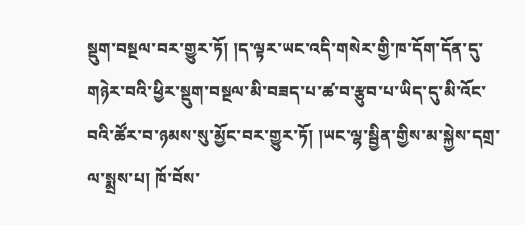སྡུག་བསྔལ་བར་གྱུར་ཏོ། །ད་ལྟར་ཡང་འདི་གསེར་གྱི་ཁ་དོག་དོན་དུ་གཉེར་བའི་ཕྱིར་སྡུག་བསྔལ་མི་བཟད་པ་ཚ་བ་རྩུབ་པ་ཡིད་དུ་མི་འོང་བའི་ཚོར་བ་ཉམས་སུ་མྱོང་བར་གྱུར་ཏོ། །ཡང་ལྷ་སྦྱིན་གྱིས་མ་སྐྱེས་དགྲ་ལ་སྨྲས་པ། ཁོ་བོས་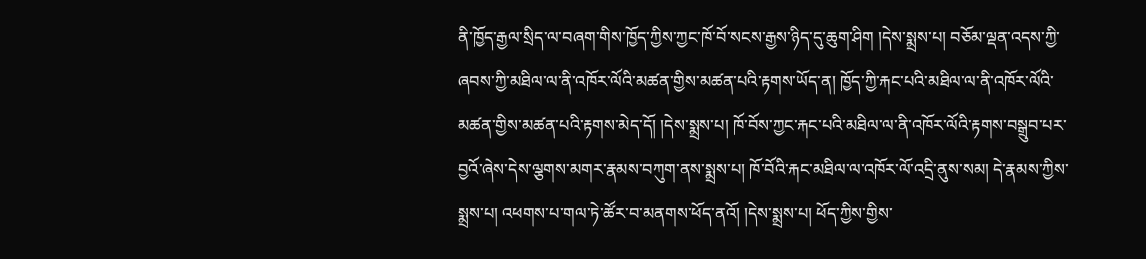ནི་ཁྱོད་རྒྱལ་སྲིད་ལ་བཞག་གིས་ཁྱོད་ཀྱིས་ཀྱང་ཁོ་བོ་སངས་རྒྱས་ཉིད་དུ་ཆུག་ཤིག །དེས་སྨྲས་པ། བཅོམ་ལྡན་འདས་ཀྱི་ཞབས་ཀྱི་མཐིལ་ལ་ནི་འཁོར་ལོའི་མཚན་གྱིས་མཚན་པའི་རྟགས་ཡོད་ན། ཁྱོད་ཀྱི་རྐང་པའི་མཐིལ་ལ་ནི་འཁོར་ལོའི་མཚན་གྱིས་མཚན་པའི་རྟགས་མེད་དོ། །དེས་སྨྲས་པ། ཁོ་བོས་ཀྱང་རྐང་པའི་མཐིལ་ལ་ནི་འཁོར་ལོའི་རྟགས་བསྒྲུབ་པར་བྱའོ་ཞེས་དེས་ལྕགས་མགར་རྣམས་བཀུག་ནས་སྨྲས་པ། ཁོ་བོའི་རྐང་མཐིལ་ལ་འཁོར་ལོ་འདྲི་ནུས་སམ། དེ་རྣམས་ཀྱིས་སྨྲས་པ། འཕགས་པ་གལ་ཏེ་ཚོར་བ་མནགས་ཕོད་ནའོ། །དེས་སྨྲས་པ། ཕོད་ཀྱིས་གྱིས་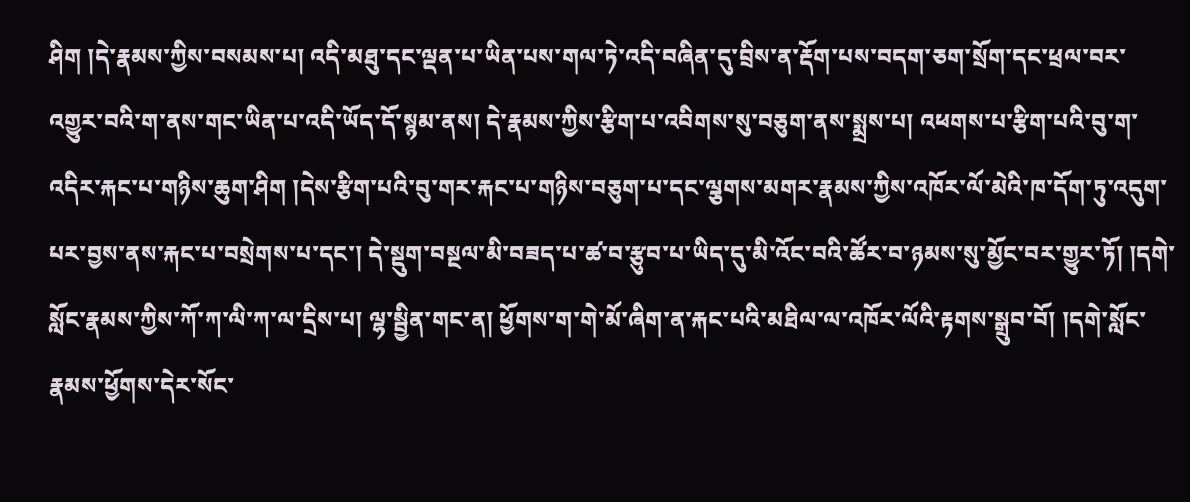ཤིག །དེ་རྣམས་ཀྱིས་བསམས་པ། འདི་མཐུ་དང་ལྡན་པ་ཡིན་པས་གལ་ཏེ་འདི་བཞིན་དུ་བྲིས་ན་རྡོག་པས་བདག་ཅག་སྲོག་དང་ཕྲལ་བར་འགྱུར་བའི་ག་ནས་གང་ཡིན་པ་འདི་ཡོད་དོ་སྙམ་ནས། དེ་རྣམས་ཀྱིས་རྩིག་པ་འབིགས་སུ་བཅུག་ནས་སྨྲས་པ། འཕགས་པ་རྩིག་པའི་བུ་ག་འདིར་རྐང་པ་གཉིས་ཆུག་ཤིག །དེས་རྩིག་པའི་བུ་གར་རྐང་པ་གཉིས་བཅུག་པ་དང་ལྕགས་མགར་རྣམས་ཀྱིས་འཁོར་ལོ་མེའི་ཁ་དོག་ཏུ་འདུག་པར་བྱས་ནས་རྐང་པ་བསྲེགས་པ་དང་། དེ་སྡུག་བསྔལ་མི་བཟད་པ་ཚ་བ་རྩུབ་པ་ཡིད་དུ་མི་འོང་བའི་ཚོར་བ་ཉམས་སུ་མྱོང་བར་གྱུར་ཏོ། །དགེ་སློང་རྣམས་ཀྱིས་ཀོ་ཀ་ལི་ཀ་ལ་དྲིས་པ། ལྷ་སྦྱིན་གང་ན། ཕྱོགས་ག་གེ་མོ་ཞིག་ན་རྐང་པའི་མཐིལ་ལ་འཁོར་ལོའི་རྟགས་སྒྲུབ་བོ། །དགེ་སློང་རྣམས་ཕྱོགས་དེར་སོང་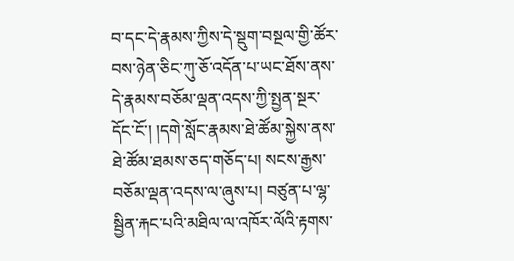བ་དང་དེ་རྣམས་ཀྱིས་དེ་སྡུག་བསྔལ་གྱི་ཚོར་བས་ཉེན་ཅིང་ཀུ་ཅོ་འདོན་པ་ཡང་ཐོས་ནས་དེ་རྣམས་བཅོམ་ལྡན་འདས་ཀྱི་སྤྱན་སྔར་དོང་ངོ་། །དགེ་སློང་རྣམས་ཐེ་ཚོམ་སྐྱེས་ནས་ཐེ་ཚོམ་ཐམས་ཅད་གཅོད་པ། སངས་རྒྱས་བཅོམ་ལྡན་འདས་ལ་ཞུས་པ། བཙུན་པ་ལྷ་སྦྱིན་རྐང་པའི་མཐིལ་ལ་འཁོར་ལོའི་རྟགས་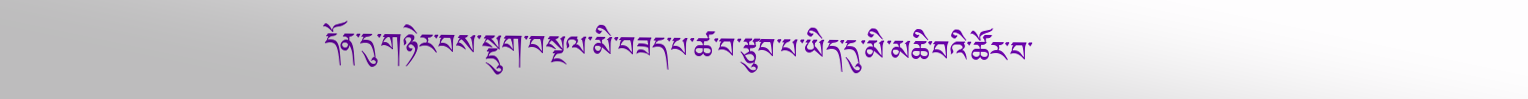དོན་དུ་གཉེར་བས་སྡུག་བསྔལ་མི་བཟད་པ་ཚ་བ་རྩུབ་པ་ཡིད་དུ་མི་མཆི་བའི་ཚོར་བ་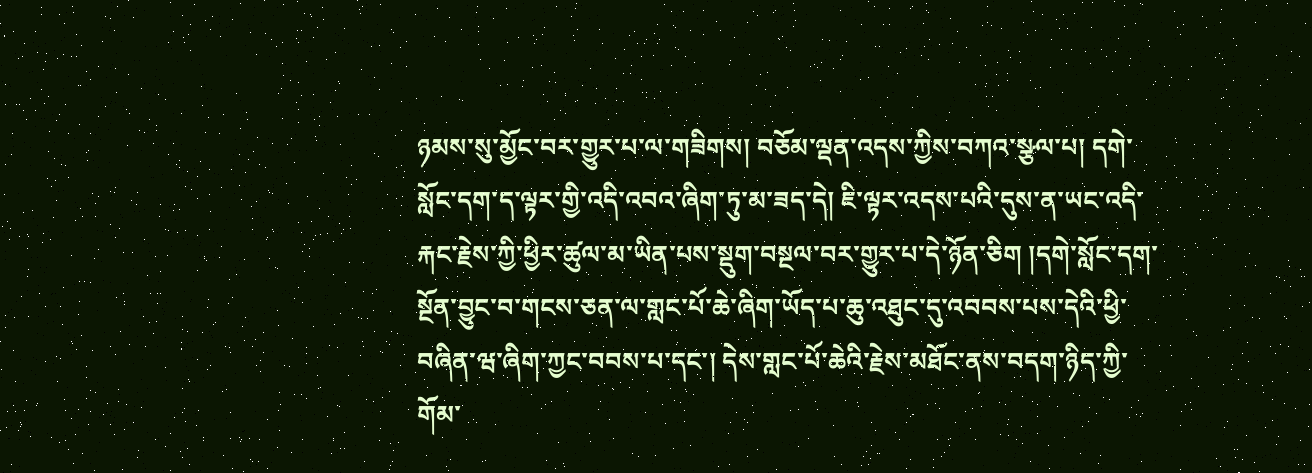ཉམས་སུ་མྱོང་བར་གྱུར་པ་ལ་གཟིགས། བཅོམ་ལྡན་འདས་ཀྱིས་བཀའ་སྩལ་པ། དགེ་སློང་དག་ད་ལྟར་གྱི་འདི་འབའ་ཞིག་ཏུ་མ་ཟད་དེ། ཇི་ལྟར་འདས་པའི་དུས་ན་ཡང་འདི་རྐང་རྗེས་ཀྱི་ཕྱིར་ཚུལ་མ་ཡིན་པས་སྡུག་བསྔལ་བར་གྱུར་པ་དེ་ཉོན་ཅིག །དགེ་སློང་དག་སྔོན་བྱུང་བ་གངས་ཅན་ལ་གླང་པོ་ཆེ་ཞིག་ཡོད་པ་ཆུ་འཐུང་དུ་འབབས་པས་དེའི་ཕྱི་བཞིན་ཝ་ཞིག་ཀྱང་བབས་པ་དང་། དེས་གླང་པོ་ཆེའི་རྗེས་མཐོང་ནས་བདག་ཉིད་ཀྱི་གོམ་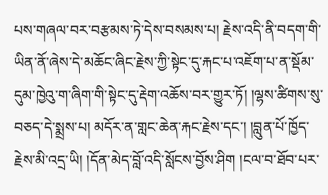པས་གཞལ་བར་བརྩམས་ཏེ་དེས་བསམས་པ། རྗེས་འདི་ནི་བདག་གི་ཡིན་ནོ་ཞེས་དེ་མཆོང་ཞིང་རྗེས་ཀྱི་སྟེང་དུ་རྐང་པ་འཇོག་པ་ན་སྡོམ་དུམ་ཁྱེའུ་ག་ཞིག་གི་སྟེང་དུ་རྡེག་འཆོས་བར་གྱུར་ཏོ། །ལྷས་ཚིགས་སུ་བཅད་དེ་སྨྲས་པ། མདོར་ན་གླང་ཆེན་རྐང་རྗེས་དང་། །བླུན་པོ་ཁྱོད་རྗེས་མི་འདྲ་ཡི། །དོན་མེད་བློ་འདི་སློངས་བྱོས་ཤིག །ངལ་བ་ཐོབ་པར་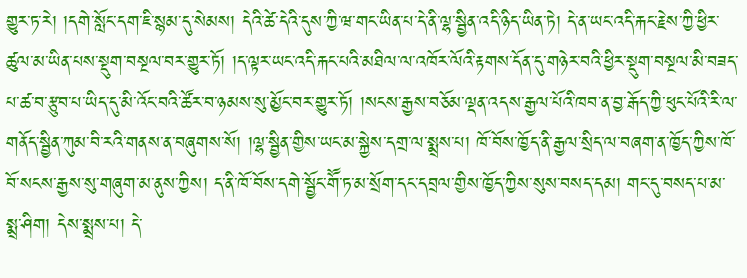གྱུར་ཏ་རེ། །དགེ་སློང་དག་ཇི་སྙམ་དུ་སེམས། དེའི་ཚེ་དེའི་དུས་ཀྱི་ཝ་གང་ཡིན་པ་དེ་ནི་ལྷ་སྦྱིན་འདི་ཉིད་ཡིན་ཏེ། དེ་ན་ཡང་འདི་རྐང་རྗེས་ཀྱི་ཕྱིར་ཚུལ་མ་ཡིན་པས་སྡུག་བསྔལ་བར་གྱུར་ཏོ། །ད་ལྟར་ཡང་འདི་རྐང་པའི་མཐིལ་ལ་འཁོར་ལོའི་རྟགས་དོན་དུ་གཉེར་བའི་ཕྱིར་སྡུག་བསྔལ་མི་བཟད་པ་ཚ་བ་རྩུབ་པ་ཡིད་དུ་མི་འོང་བའི་ཚོར་བ་ཉམས་སུ་མྱོང་བར་གྱུར་ཏོ། །སངས་རྒྱས་བཅོམ་ལྡན་འདས་རྒྱལ་པོའི་ཁབ་ན་བྱ་རྒོད་ཀྱི་ཕུང་པོའི་རི་ལ་གནོད་སྦྱིན་ཀུམ་བི་རའི་གནས་ན་བཞུགས་སོ། །ལྷ་སྦྱིན་གྱིས་ཡང་མ་སྐྱེས་དགྲ་ལ་སྨྲས་པ། ཁོ་བོས་ཁྱོད་ནི་རྒྱལ་སྲིད་ལ་བཞག་ན་ཁྱོད་ཀྱིས་ཁོ་བོ་སངས་རྒྱས་སུ་གཞུག་མ་ནུས་ཀྱིས། ད་ནི་ཁོ་བོས་དགེ་སྦྱོང་གཽ་ཏ་མ་སྲོག་དང་དབྲལ་གྱིས་ཁྱོད་ཀྱིས་སུས་བསད་དམ། གང་དུ་བསད་པ་མ་སྨྲ་ཤིག། དེས་སྨྲས་པ། དེ་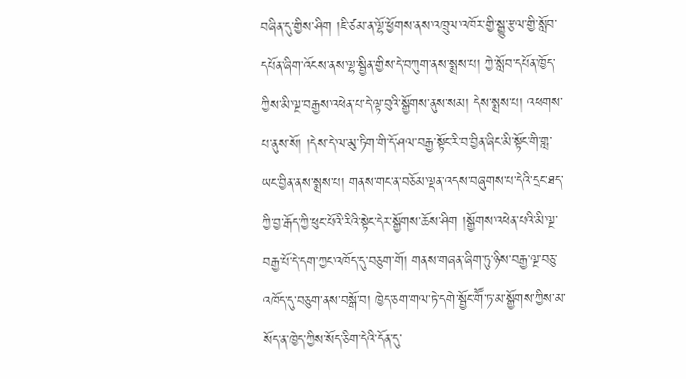བཞིན་དུ་གྱིས་ཤིག །ཇི་ཙམ་ན་ལྷོ་ཕྱོགས་ནས་འཁྲུལ་འཁོར་གྱི་སྒྱུ་རྩལ་གྱི་སློབ་དཔོན་ཞིག་འོངས་ནས་ལྷ་སྦྱིན་གྱིས་དེ་བཀུག་ནས་སྨྲས་པ། ཀྱེ་སློབ་དཔོན་ཁྱོད་ཀྱིས་མི་ལྔ་བརྒྱས་འཕེན་པ་དེ་ལྟ་བུའི་སྒྱོགས་ནུས་སམ། དེས་སྨྲས་པ། འཕགས་པ་ནུས་སོ། །དེས་དེ་ལ་མུ་ཏིག་གི་དོ་ཤལ་བརྒྱ་སྟོང་རི་བ་བྱིན་ཞིང་མི་སྟོང་གི་གླ་ཡང་བྱིན་ནས་སྨྲས་པ། གནས་གང་ན་བཅོམ་ལྡན་འདས་བཞུགས་པ་དེའི་དྲང་ཐད་ཀྱི་བྱ་རྒོད་ཀྱི་ཕུང་པོའི་རིའི་སྟེང་དེར་སྒྱོགས་ཆོས་ཤིག །སྒྱོགས་འཕེན་པའི་མི་ལྔ་བརྒྱ་པོ་དེ་དག་ཀྱང་འཁོད་དུ་བཅུག་གོ། གནས་གཞན་ཞིག་ཏུ་ཉིས་བརྒྱ་ལྔ་བཅུ་འཁོད་དུ་བཅུག་ནས་བསྒོ་བ། ཁྱེད་ཅག་གལ་ཏེ་དགེ་སྦྱོང་གཽ་ཏ་མ་སྒྱོགས་ཀྱིས་མ་སོད་ན་ཁྱེད་ཀྱིས་སོད་ཅིག་དེའི་དོན་དུ་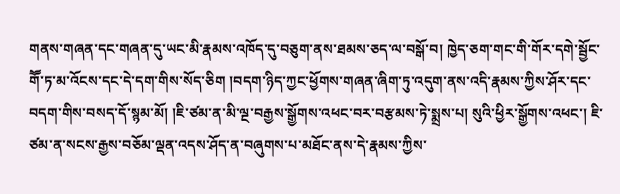གནས་གཞན་དང་གཞན་དུ་ཡང་མི་རྣམས་འཁོད་དུ་བཅུག་ནས་ཐམས་ཅད་ལ་བསྒོ་བ། ཁྱེད་ཅག་གང་གི་གོར་དགེ་སྦྱོང་གཽ་ཏ་མ་འོངས་དང་དེ་དག་གིས་སོད་ཅིག །བདག་ཉིད་ཀྱང་ཕྱོགས་གཞན་ཞིག་ཏུ་འདུག་ནས་འདི་རྣམས་ཀྱིས་ཤོར་དང་བདག་གིས་བསད་དོ་སྙམ་མོ། །ཇི་ཙམ་ན་མི་ལྔ་བརྒྱས་སྒྱོགས་འཕང་བར་བརྩམས་ཏེ་སྨྲས་པ། སུའི་ཕྱིར་སྒྱོགས་འཕང་། ཇི་ཙམ་ན་སངས་རྒྱས་བཅོམ་ལྡན་འདས་ཤོད་ན་བཞུགས་པ་མཐོང་ནས་དེ་རྣམས་ཀྱིས་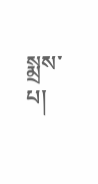སྨྲས་པ།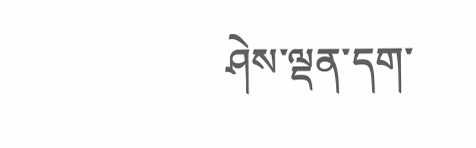ཤེས་ལྡན་དག་